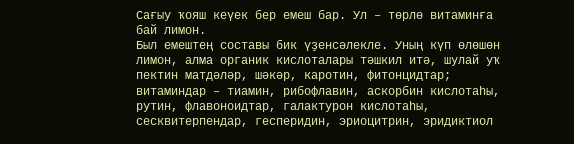Сағыу ҡояш кеүек бер емеш бар. Ул – төрлө витаминға бай лимон.
Был емештең составы бик үҙенсәлекле. Уның күп өлөшөн лимон, алма органик кислоталары тәшкил итә, шулай уҡ пектин матдәләр, шәкәр, каротин, фитонцидтар; витаминдар – тиамин, рибофлавин, аскорбин кислотаһы, рутин, флавоноидтар, галактурон кислотаһы, сесквитерпендар, гесперидин, эриоцитрин, эридиктиол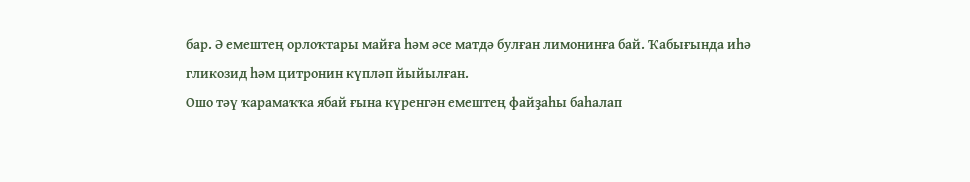бар. Ә емештең орлоҡтары майға һәм әсе матдә булған лимонинға бай. Ҡабығында иһә гликозид һәм цитронин күпләп йыйылған.
Ошо тәү ҡарамаҡҡа ябай ғына күренгән емештең файҙаһы баһалап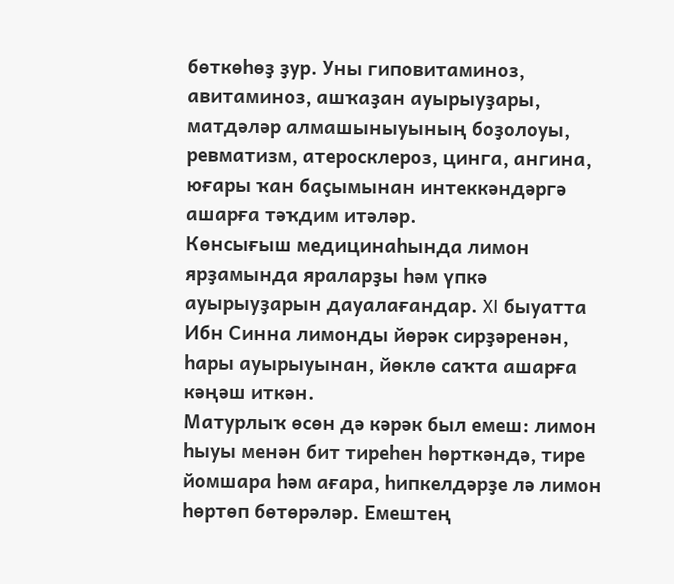бөткөһөҙ ҙур. Уны гиповитаминоз, авитаминоз, ашҡаҙан ауырыуҙары, матдәләр алмашыныуының боҙолоуы, ревматизм, атеросклероз, цинга, ангина, юғары ҡан баҫымынан интеккәндәргә ашарға тәҡдим итәләр.
Көнсығыш медицинаһында лимон ярҙамында яраларҙы һәм үпкә ауырыуҙарын дауалағандар. XI быуатта Ибн Синна лимонды йөрәк сирҙәренән, һары ауырыуынан, йөклө саҡта ашарға кәңәш иткән.
Матурлыҡ өсөн дә кәрәк был емеш: лимон һыуы менән бит тиреһен һөрткәндә, тире йомшара һәм ағара, һипкелдәрҙе лә лимон һөртөп бөтөрәләр. Емештең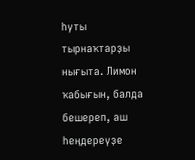һуты тырнаҡтарҙы нығыта. Лимон ҡабығын, балда бешереп, аш һеңдереүҙе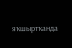яҡшыртҡанда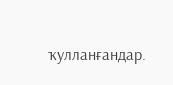ҡулланғандар.